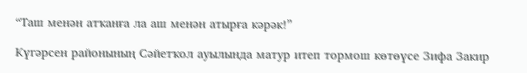“Таш менән атҡанға ла аш менән атырға кәрәк!”

Күгәрсен районының Сәйетҡол ауылында матур итеп тормош көтөүсе Зифа Закир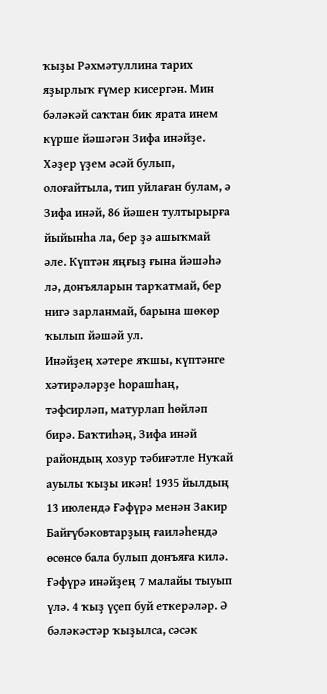ҡыҙы Рәхмәтуллина тарих яҙырлыҡ ғүмер кисергән. Мин бәләкәй саҡтан бик ярата инем күрше йәшәгән Зифа инәйҙе. Хәҙер үҙем әсәй булып, олоғайтыла, тип уйлаған булам, ә Зифа инәй, 86 йәшен тултырырға йыйынһа ла, бер ҙә ашыҡмай әле. Күптән яңғыҙ ғына йәшәһә лә, донъяларын тарҡатмай, бер нигә зарланмай, барына шөкөр ҡылып йәшәй ул.
Инәйҙең хәтере яҡшы, күптәнге хәтирәләрҙе һорашһаң, тәфсирләп, матурлап һөйләп бирә. Баҡтиһәң, Зифа инәй райондың хозур тәбиғәтле Нуҡай ауылы ҡыҙы икән! 1935 йылдың 13 июлендә Ғәфүрә менән Закир Байғүбәковтарҙың ғаиләһендә өсөнсө бала булып донъяға килә. Ғәфүрә инәйҙең 7 малайы тыуып үлә. 4 ҡыҙ үҫеп буй еткерәләр. Ә бәләкәстәр ҡыҙылса, сәсәк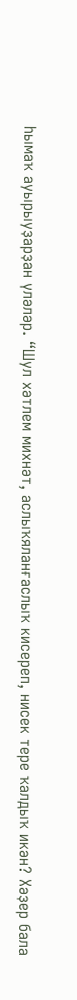һымаҡ ауырыуҙарҙан үләләр. “Шул хәтлем михнәт, аслыҡяланғаслыҡ кисереп, нисек тере ҡалдыҡ икән? Хәҙер бала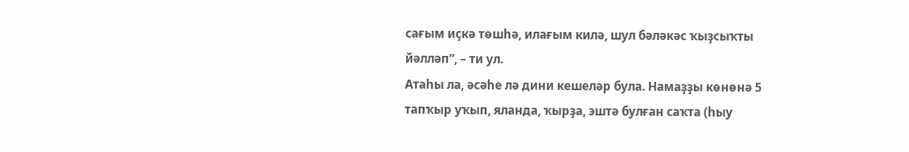сағым иҫкә төшһә, илағым килә, шул бәләкәс ҡыҙсыҡты йәлләп”, – ти ул.
Атаһы ла, әсәһе лә дини кешеләр була. Намаҙҙы көнөнә 5 тапҡыр уҡып, яланда, ҡырҙа, эштә булған саҡта (һыу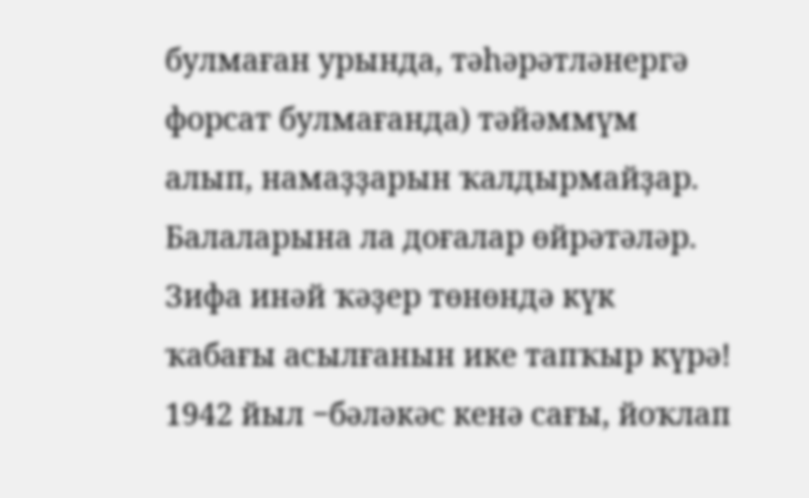булмаған урында, тәһәрәтләнергә форсат булмағанда) тәйәммүм алып, намаҙҙарын ҡалдырмайҙар. Балаларына ла доғалар өйрәтәләр. Зифа инәй ҡәҙер төнөндә күк ҡабағы асылғанын ике тапҡыр күрә!
1942 йыл −бәләкәс кенә сағы, йоҡлап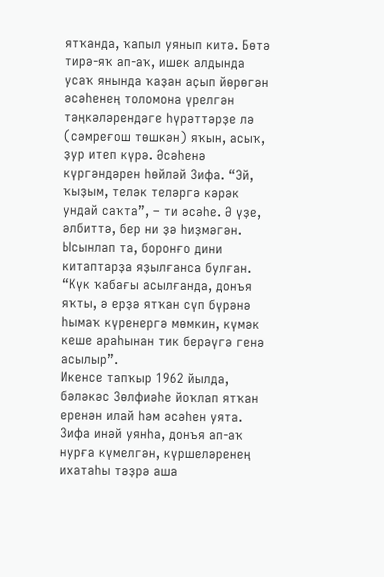ятҡанда, ҡапыл уянып китә. Бөтә тирә-яҡ ап-аҡ, ишек алдында усаҡ янында ҡаҙан аҫып йөрөгән әсәһенең толомона үрелгән тәңкәләрендәге һүрәттәрҙе лә (сәмреғош төшкән) яҡын, асыҡ, ҙур итеп күрә. Әсәһенә күргәндәрен һөйләй Зифа. “Эй, ҡыҙым, теләк теләргә кәрәк ундай саҡта”, – ти әсәһе. Ә үҙе, әлбиттә, бер ни ҙә һиҙмәгән. Ысынлап та, боронғо дини китаптарҙа яҙылғанса булған. “Күк ҡабағы асылғанда, донъя яҡты, ә ерҙә ятҡан сүп бүрәнә һымаҡ күренергә мөмкин, күмәк кеше араһынан тик берәүгә генә асылыр”.
Икенсе тапҡыр 1962 йылда, бәләкәс Зөлфиәһе йоҡлап ятҡан еренән илай һәм әсәһен уята. Зифа инәй уянһа, донъя ап-аҡ нурға күмелгән, күршеләренең ихатаһы тәҙрә аша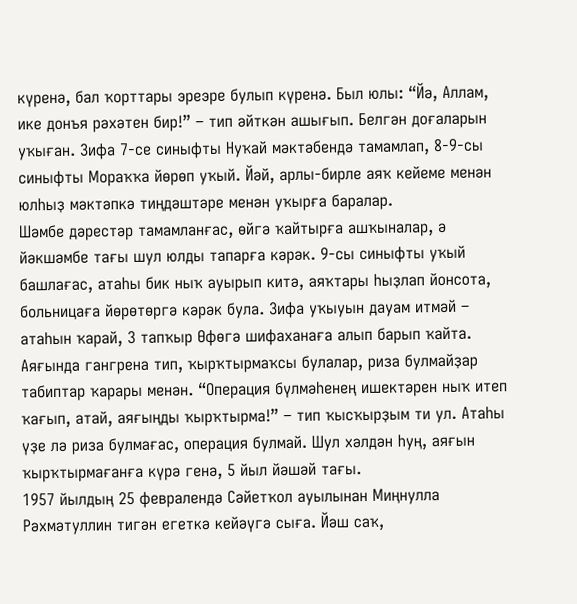күренә, бал ҡорттары эреэре булып күренә. Был юлы: “Йә, Аллам, ике донъя рәхәтен бир!” – тип әйткән ашығып. Белгән доғаларын уҡыған. Зифа 7-се синыфты Нуҡай мәктәбендә тамамлап, 8-9-сы синыфты Мораҡҡа йөрөп уҡый. Йәй, арлы-бирле аяҡ кейеме менән юлһыҙ мәктәпкә тиңдәштәре менән уҡырға баралар.
Шәмбе дәрестәр тамамланғас, өйгә ҡайтырға ашҡыналар, ә йәкшәмбе тағы шул юлды тапарға кәрәк. 9-сы синыфты уҡый башлағас, атаһы бик ныҡ ауырып китә, аяҡтары һыҙлап йонсота, больницаға йөрөтөргә кәрәк була. Зифа уҡыуын дауам итмәй – атаһын ҡарай, 3 тапҡыр Өфөгә шифаханаға алып барып ҡайта. Аяғында гангрена тип, ҡырҡтырмаҡсы булалар, риза булмайҙар табиптар ҡарары менән. “Операция бүлмәһенең ишектәрен ныҡ итеп ҡағып, атай, аяғыңды ҡырҡтырма!” – тип ҡысҡырҙым ти ул. Атаһы үҙе лә риза булмағас, операция булмай. Шул хәлдән һуң, аяғын ҡырҡтырмағанға күрә генә, 5 йыл йәшәй тағы.
1957 йылдың 25 февралендә Сәйетҡол ауылынан Миңнулла Рәхмәтуллин тигән егеткә кейәүгә сыға. Йәш саҡ,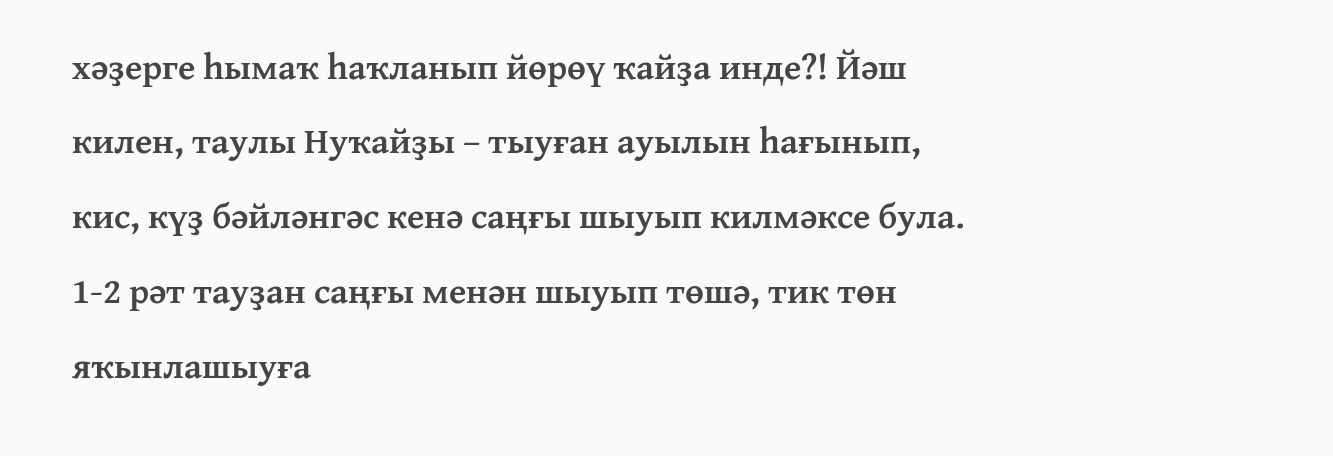хәҙерге һымаҡ һаҡланып йөрөү ҡайҙа инде?! Йәш килен, таулы Нуҡайҙы – тыуған ауылын һағынып, кис, күҙ бәйләнгәс кенә саңғы шыуып килмәксе була. 1-2 рәт тауҙан саңғы менән шыуып төшә, тик төн яҡынлашыуға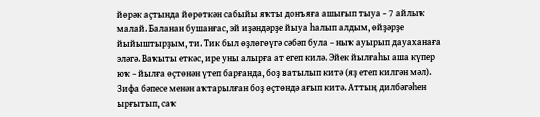йөрәк аҫтында йөрөткән сабыйы яҡты донъяға ашығып тыуа − 7 айлыҡ малай. Баланан бушанғас, эй иҙәндәрҙе йыуа һалып алдым, өйҙәрҙе йыйыштырҙым, ти. Тик был өҙлөгөүгә сәбәп була – ныҡ ауырып дауаханаға эләгә. Ваҡыты еткәс, ире уны алырға ат егеп килә. Эйек йылғаһы аша күпер юҡ – йылға өҫтөнән үтеп барғанда, боҙ ватылып китә (яҙ етеп килгән мәл). Зифа бәпесе менән аҡтарылған боҙ өҫтөндә ағып китә. Аттың дилбәгәһен ырғытып, саҡ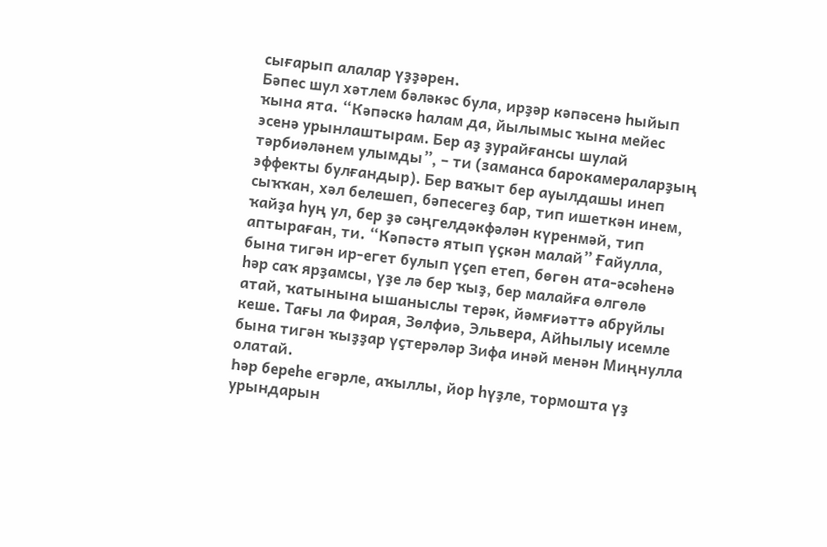сығарып алалар үҙҙәрен.
Бәпес шул хәтлем бәләкәс була, ирҙәр кәпәсенә һыйып ҡына ята. “Кәпәскә һалам да, йылымыс ҡына мейес эсенә урынлаштырам. Бер аҙ ҙурайғансы шулай тәрбиәләнем улымды”, – ти (заманса барокамераларҙың эффекты булғандыр). Бер ваҡыт бер ауылдашы инеп сыҡҡан, хәл белешеп, бәпесегеҙ бар, тип ишеткән инем, ҡайҙа һуң ул, бер ҙә сәңгелдәкфәлән күренмәй, тип аптыраған, ти. “Кәпәстә ятып үҫкән малай” Ғайулла, бына тигән ир-егет булып үҫеп етеп, бөгөн ата-әсәһенә һәр саҡ ярҙамсы, үҙе лә бер ҡыҙ, бер малайға өлгөлө атай, ҡатынына ышаныслы терәк, йәмғиәттә абруйлы кеше. Тағы ла Фирая, Зөлфиә, Эльвера, Айһылыу исемле бына тигән ҡыҙҙар үҫтерәләр Зифа инәй менән Миңнулла олатай.
Һәр береһе егәрле, аҡыллы, йор һүҙле, тормошта үҙ урындарын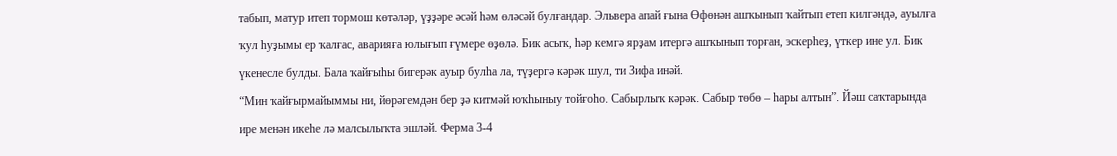табып, матур итеп тормош көтәләр, үҙҙәре әсәй һәм өләсәй булғандар. Эльвера апай ғына Өфөнән ашҡынып ҡайтып етеп килгәндә, ауылға ҡул һуҙымы ер ҡалғас, аварияға юлығып ғүмере өҙөлә. Бик асыҡ, һәр кемгә ярҙам итергә ашҡынып торған, эскерһеҙ, үткер ине ул. Бик үкенесле булды. Бала ҡайғыһы бигерәк ауыр булһа ла, түҙергә кәрәк шул, ти Зифа инәй.
“Мин ҡайғырмайыммы ни, йөрәгемдән бер ҙә китмәй юҡһыныу тойғоһо. Сабырлыҡ кәрәк. Сабыр төбө – һары алтын”. Йәш саҡтарында ире менән икеһе лә малсылыҡта эшләй. Ферма 3-4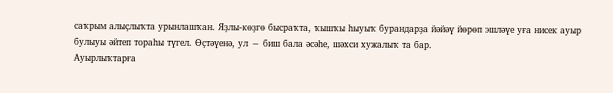саҡрым алыҫлыҡта урынлашҡан. Яҙлы-көҙгө бысраҡта, ҡышҡы һыуыҡ бурандарҙа йәйәү йөрөп эшләүе уға нисек ауыр булыуы әйтеп тораһы түгел. Өҫтәүенә, ул − биш бала әсәһе, шәхси хужалыҡ та бар.
Ауырлыҡтарға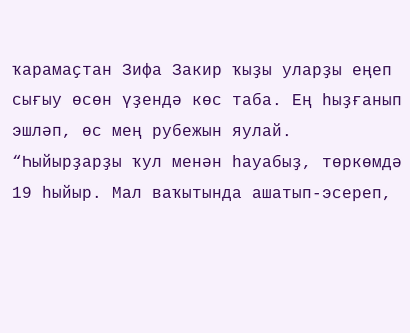ҡарамаҫтан Зифа Закир ҡыҙы уларҙы еңеп сығыу өсөн үҙендә көс таба. Ең һыҙғанып эшләп, өс мең рубежын яулай. “Һыйырҙарҙы ҡул менән һауабыҙ, төркөмдә 19 һыйыр. Мал ваҡытында ашатып-эсереп,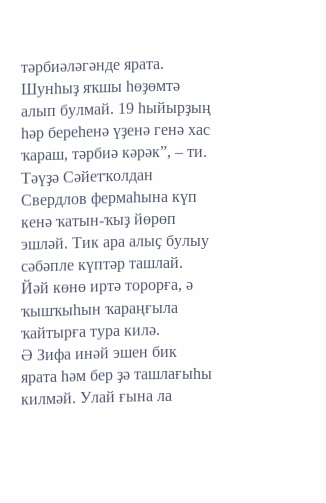тәрбиәләгәнде ярата. Шунһыҙ яҡшы һөҙөмтә алып булмай. 19 һыйырҙың һәр береһенә үҙенә генә хас ҡараш, тәрбиә кәрәк”, – ти. Тәүҙә Сәйетҡолдан Свердлов фермаһына күп кенә ҡатын-ҡыҙ йөрөп эшләй. Тик ара алыҫ булыу сәбәпле күптәр ташлай. Йәй көнө иртә торорға, ә ҡышҡыһын ҡараңғыла ҡайтырға тура килә.
Ә Зифа инәй эшен бик ярата һәм бер ҙә ташлағыһы килмәй. Улай ғына ла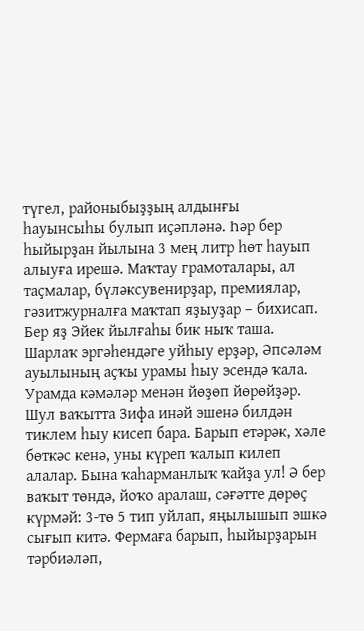түгел, районыбыҙҙың алдынғы һауынсыһы булып иҫәпләнә. Һәр бер һыйырҙан йылына 3 мең литр һөт һауып алыуға ирешә. Маҡтау грамоталары, ал таҫмалар, бүләксувенирҙар, премиялар, гәзитжурналға маҡтап яҙыуҙар – бихисап. Бер яҙ Эйек йылғаһы бик ныҡ таша. Шарлаҡ эргәһендәге уйһыу ерҙәр, Әпсәләм ауылының аҫҡы урамы һыу эсендә ҡала. Урамда кәмәләр менән йөҙөп йөрөйҙәр.
Шул ваҡытта Зифа инәй эшенә билдән тиклем һыу кисеп бара. Барып етәрәк, хәле бөткәс кенә, уны күреп ҡалып килеп алалар. Бына ҡаһарманлыҡ ҡайҙа ул! Ә бер ваҡыт төндә, йоҡо аралаш, сәғәтте дөрөҫ күрмәй: 3-тө 5 тип уйлап, яңылышып эшкә сығып китә. Фермаға барып, һыйырҙарын тәрбиәләп,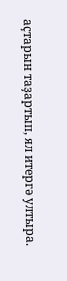аҫтарын таҙартып, ял итергә ултыра.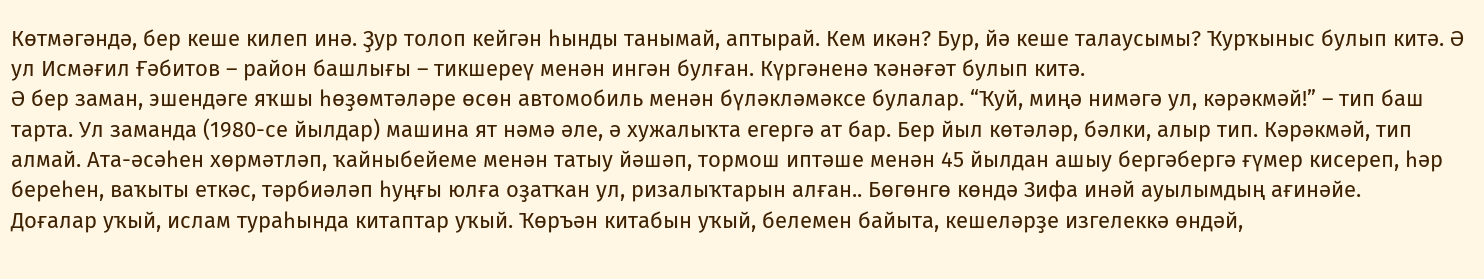Көтмәгәндә, бер кеше килеп инә. Ҙур толоп кейгән һынды танымай, аптырай. Кем икән? Бур, йә кеше талаусымы? Ҡурҡыныс булып китә. Ә ул Исмәғил Ғәбитов – район башлығы – тикшереү менән ингән булған. Күргәненә ҡәнәғәт булып китә.
Ә бер заман, эшендәге яҡшы һөҙөмтәләре өсөн автомобиль менән бүләкләмәксе булалар. “Ҡуй, миңә нимәгә ул, кәрәкмәй!” – тип баш тарта. Ул заманда (1980-се йылдар) машина ят нәмә әле, ә хужалыҡта егергә ат бар. Бер йыл көтәләр, бәлки, алыр тип. Кәрәкмәй, тип алмай. Ата-әсәһен хөрмәтләп, ҡайныбейеме менән татыу йәшәп, тормош иптәше менән 45 йылдан ашыу бергәбергә ғүмер кисереп, һәр береһен, ваҡыты еткәс, тәрбиәләп һуңғы юлға оҙатҡан ул, ризалыҡтарын алған.. Бөгөнгө көндә Зифа инәй ауылымдың ағинәйе.
Доғалар уҡый, ислам тураһында китаптар уҡый. Ҡөръән китабын уҡый, белемен байыта, кешеләрҙе изгелеккә өндәй,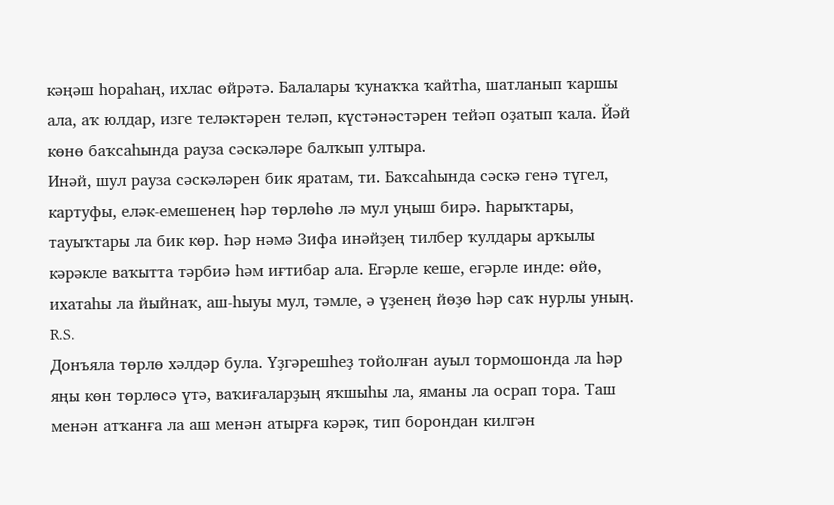кәңәш һораһаң, ихлас өйрәтә. Балалары ҡунаҡҡа ҡайтһа, шатланып ҡаршы ала, аҡ юлдар, изге теләктәрен теләп, күстәнәстәрен тейәп оҙатып ҡала. Йәй көнө баҡсаһында рауза сәскәләре балҡып ултыра.
Инәй, шул рауза сәскәләрен бик яратам, ти. Баҡсаһында сәскә генә түгел, картуфы, еләк-емешенең һәр төрлөһө лә мул уңыш бирә. Һарыҡтары, тауыҡтары ла бик көр. Һәр нәмә Зифа инәйҙең тилбер ҡулдары арҡылы кәрәкле ваҡытта тәрбиә һәм иғтибар ала. Егәрле кеше, егәрле инде: өйө, ихатаһы ла йыйнаҡ, аш-һыуы мул, тәмле, ә үҙенең йөҙө һәр саҡ нурлы уның. R.S.
Донъяла төрлө хәлдәр була. Үҙгәрешһеҙ тойолған ауыл тормошонда ла һәр яңы көн төрлөсә үтә, ваҡиғаларҙың яҡшыһы ла, яманы ла осрап тора. Таш менән атҡанға ла аш менән атырға кәрәк, тип борондан килгән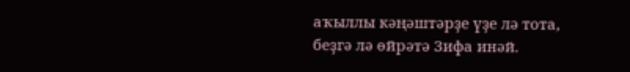аҡыллы кәңәштәрҙе үҙе лә тота, беҙгә лә өйрәтә Зифа инәй.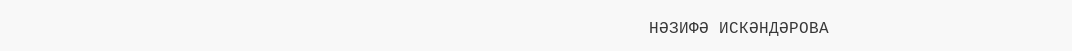НӘЗИФӘ ИСКӘНДӘРОВА